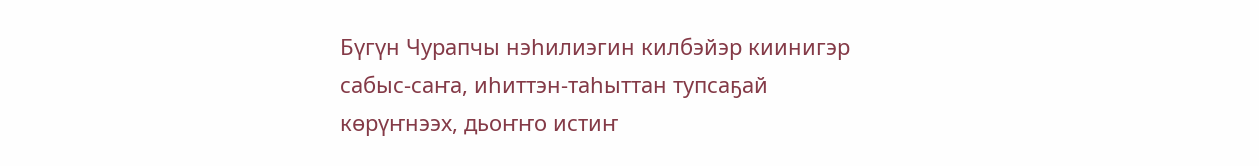Бүгүн Чурапчы нэһилиэгин килбэйэр киинигэр сабыс-саҥа, иһиттэн-таһыттан тупсаҕай көрүҥнээх, дьоҥҥо истиҥ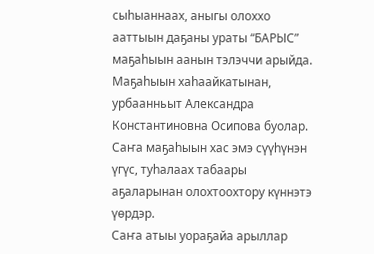сыһыаннаах, аныгы олоххо ааттыын даҕаны ураты “БАРЫС” маҕаһыын аанын тэлэччи арыйда. Маҕаһыын хаһаайкатынан, урбаанньыт Александра Константиновна Осипова буолар. Саҥа маҕаһыын хас эмэ сүүһүнэн үгүс, туһалаах табаары аҕаларынан олохтоохтору күннэтэ үөрдэр.
Саҥа атыы уораҕайа арыллар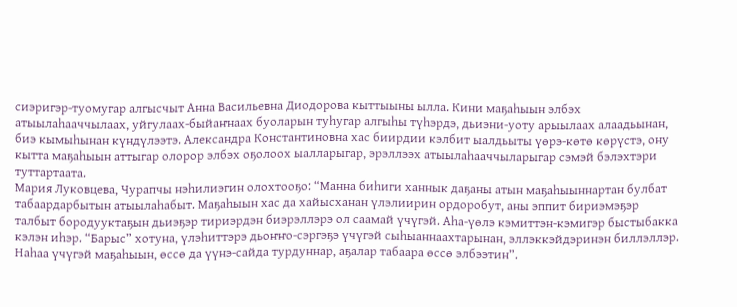сиэригэр-туомугар алгысчыт Анна Васильевна Диодорова кыттыыны ылла. Кини маҕаһыын элбэх атыылаһааччылаах, уйгулаах-быйаҥнаах буоларын туһугар алгыһы түһэрдэ, дьиэни-уоту арыылаах алаадьынан, биэ кымыһынан күндүлээтэ. Александра Константиновна хас биирдии кэлбит ыалдьыты үөрэ-көтө көрүстэ, ону кытта маҕаһыын аттыгар олорор элбэх оҕолоох ыалларыгар, эрэллээх атыылаһааччыларыгар сэмэй бэлэхтэри туттартаата.
Мария Луковцева, Чурапчы нэһилиэгин олохтооҕо: “Манна биһиги ханнык даҕаны атын маҕаһыыннартан булбат табаардарбытын атыылаһабыт. Маҕаһыын хас да хайысханан үлэлиирин ордоробут, аны эппит бириэмэҕэр талбыт бородууктаҕын дьиэҕэр тириэрдэн биэрэллэрэ ол саамай үчүгэй. Аһа-үөлэ кэмиттэн-кэмигэр быстыбакка кэлэн иһэр. “Барыс” хотуна, үлэһиттэрэ дьоҥҥо-сэргэҕэ үчүгэй сыһыаннаахтарынан, эллэккэйдэринэн биллэллэр. Наһаа үчүгэй маҕаһыын, өссө да үүнэ-сайда турдуннар, аҕалар табаара өссө элбээтин”.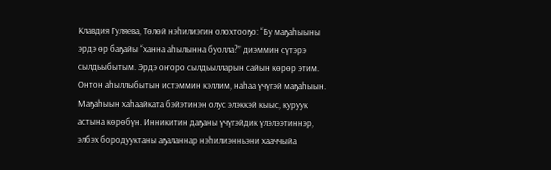Клавдия Гуляева, Төлөй нэһилиэгин олохтооҕо: “Бу маҕаһыыны эрдэ өр баҕайы “ханна аһылынна буолла?” диэммин сүтэрэ сылдьыбытым. Эрдэ оҥоро сылдьылларын сайын көрөр этим. Онтон аһыллыбытын истэммин кэллим, наһаа үчүгэй маҕаһыын. Маҕаһыын хаһаайката бэйэтинэн олус элэккэй кыыс, куруук астына көрөбүн. Инникитин даҕаны үчүгэйдик үлэлээтиннэр, элбэх бородууктаны аҕаланнар нэһилиэнньэни хааччыйа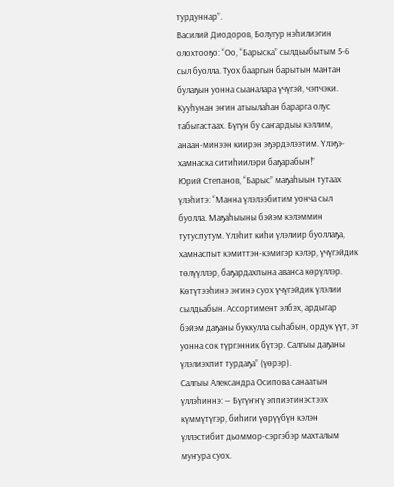турдуннар”.
Василий Диодоров, Болугур нэһилиэгин олохтооҕо: “Оо, “Барыска” сылдьыбытым 5-6 сыл буолла. Туох бааргын барытын мантан булаҕын уонна сыаналара үчүгэй, чэпчэки. Кууһунан эҥин атыылаһан барарга олус табыгастаах. Бүгүн бу саҥардыы кэллим, анаан-минээн киирэн эҕэрдэлээтим. Үлэҕэ-хамнаска ситиһиилэри баҕарабын!”
Юрий Степанов, “Барыс” маҕаһыын тутаах үлэһитэ: “Манна үлэлээбитим уонча сыл буолла. Маҕаһыыны бэйэм кэлэммин тутуспутум. Үлэһит киһи үлэлиир буоллаҕа, хамнаспыт кэмиттэн-кэмигэр кэлэр, үчүгэйдик төлүүллэр, баҕардахпына аванса көрүллэр. Көтүтээһинэ эҥинэ суох үчүгэйдик үлэлии сылдьабын. Ассортимент элбэх, ардыгар бэйэм даҕаны буккулла сыһабын, ордук үүт, эт уонна сок түргэнник бүтэр. Салгыы даҕаны үлэлиэхпит турдаҕа” (үөрэр).
Салгыы Александра Осипова санаатын үллэһиннэ: — Бүгүҥҥү эппиэтинэстээх күммүтүгэр, биһиги үөрүүбүн кэлэн үллэстибит дьоммор-сэргэбэр махталым муҥура суох.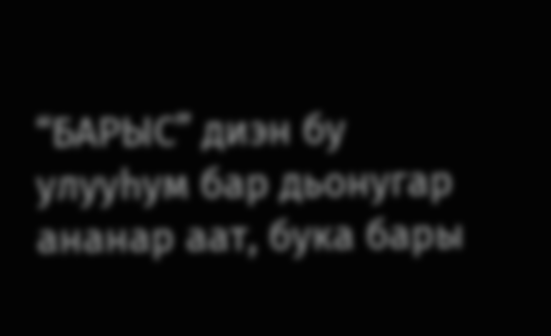“БАРЫС” диэн бу улууһум бар дьонугар ананар аат, бука бары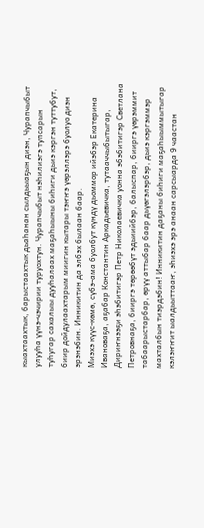кыахтаахтык, барыстаахтык дьаһанан сылдьыаҕын диэн, Чурапчыбыт улууһа үүнэ-чэчирии туруохтун. Чурапчыбыт нэһилиэгэ тупсарын туһугар сахалыы дууһалаах маҕаһыыны биһиги дьиэ кэргэн туттубут, биир дойдулаахтарым миигин кытары тэҥҥэ үөрэллэрэ буолуо диэн эрэнэбин. Инникитин да элбэх былаан баар.
Миэхэ күүс-көмө, сүбэ-ама буолбут күндү дьоммор ийэбэр Екатерина Ивановаҕа, аҕабар Константин Аркадьевичка, тутааччыбытыгар, Дириҥнээҕи эһэбитигэр Петр Николаевичка уонна эбэбитигэр Светлана Петровнаҕа, бииргэ төрөөбүт эдьиийбэр, балыспар, бииргэ үөрэммит табаарыстарбар, өрүү аттыбар баар дьүөгэлэрбэр, дьиэ кэргэммэр махталбын тиэрдэбин! Инникитин даҕаны биһиги маҕаһыыммытыгар кэлэҥҥит ыалдьыттааҥ, эһиэхэ эрэ анаан сарсыарда 9 чаастан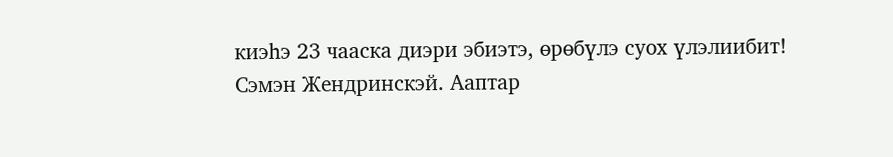киэһэ 23 чааска диэри эбиэтэ, өрөбүлэ суох үлэлиибит!
Сэмэн Жендринскэй. Ааптар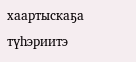хаартыскаҕа түһэриитэ